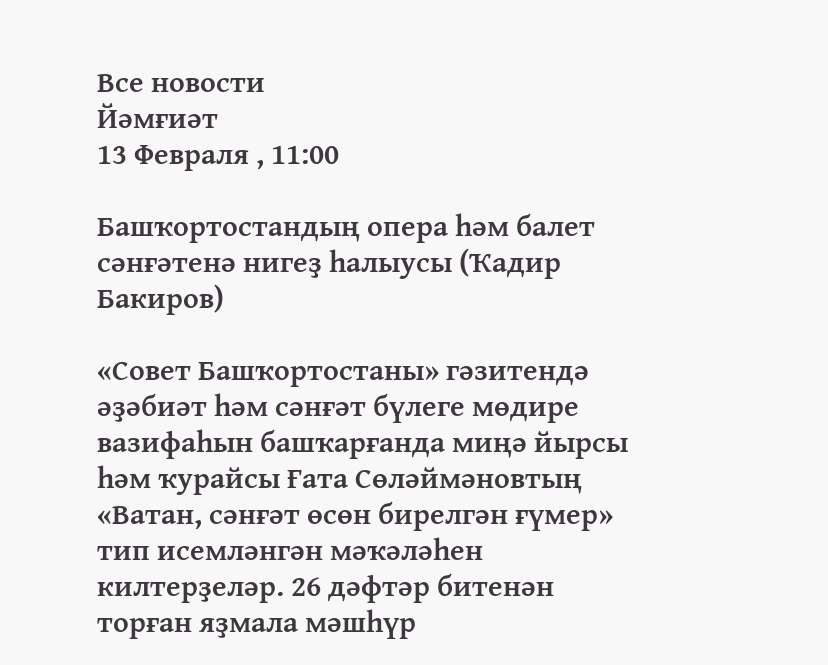Все новости
Йәмғиәт
13 Февраля , 11:00

Башҡортостандың опера һәм балет сәнғәтенә нигеҙ һалыусы (Ҡадир Бакиров)

«Совет Башҡортостаны» гәзитендә әҙәбиәт һәм сәнғәт бүлеге мөдире вазифаһын башҡарғанда миңә йырсы һәм ҡурайсы Ғата Сөләймәновтың «Ватан, сәнғәт өсөн бирелгән ғүмер» тип исемләнгән мәҡәләһен килтерҙеләр. 26 дәфтәр битенән торған яҙмала мәшһүр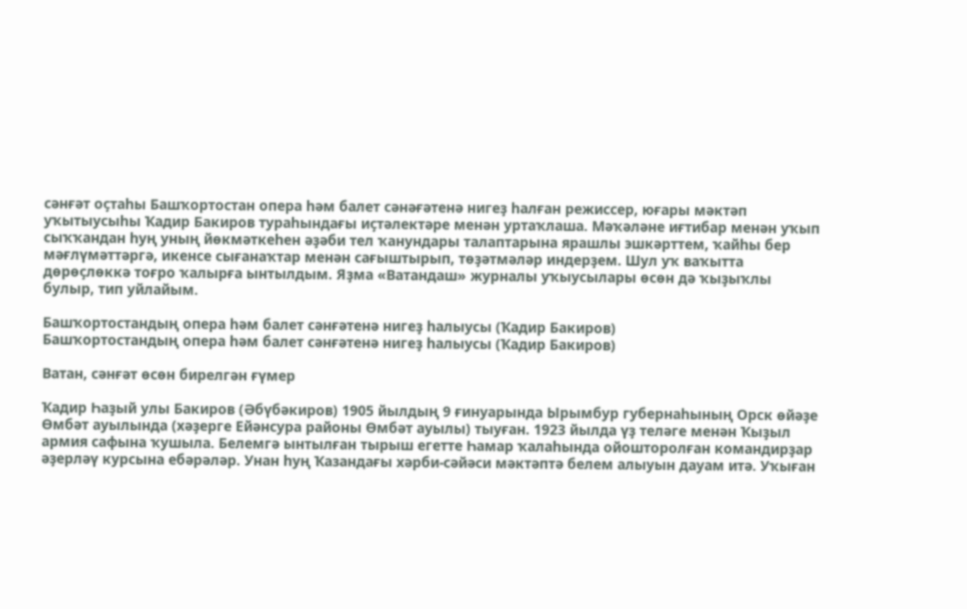сәнғәт оҫтаһы Башҡортостан опера һәм балет сәнәғәтенә нигеҙ һалған режиссер, юғары мәктәп уҡытыусыһы Ҡадир Бакиров тураһындағы иҫтәлектәре менән уртаҡлаша. Мәҡәләне иғтибар менән уҡып сыҡҡандан һуң уның йөкмәткеһен әҙәби тел ҡанундары талаптарына ярашлы эшкәрттем, ҡайһы бер мәғлүмәттәргә, икенсе сығанаҡтар менән сағыштырып, төҙәтмәләр индерҙем. Шул уҡ ваҡытта дөрөҫлөккә тоғро ҡалырға ынтылдым. Яҙма «Ватандаш» журналы уҡыусылары өсөн дә ҡыҙыҡлы булыр, тип уйлайым.

Башҡортостандың опера һәм балет сәнғәтенә нигеҙ һалыусы (Ҡадир Бакиров)
Башҡортостандың опера һәм балет сәнғәтенә нигеҙ һалыусы (Ҡадир Бакиров)

Ватан, сәнғәт өсөн бирелгән ғүмер

Ҡадир Һаҙый улы Бакиров (Әбүбәкиров) 1905 йылдың 9 ғинуарында Ырымбур губернаһының Орск өйəҙе Өмбәт ауылында (хәҙерге Ейәнсура районы Өмбәт ауылы) тыуған. 1923 йылда үҙ теләге менән Ҡыҙыл армия сафына ҡушыла. Белемгә ынтылған тырыш егетте Һамар ҡалаһында ойошторолған командирҙар әҙерләү курсына ебәрәләр. Унан һуң Ҡазандағы хәрби-сәйәси мәктәптә белем алыуын дауам итә. Уҡыған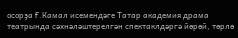осорҙа Ғ.Камал исемендәге Татар академия драма театрында сәхнәләштерелгән спектаклдәргә йөрөй, төрлө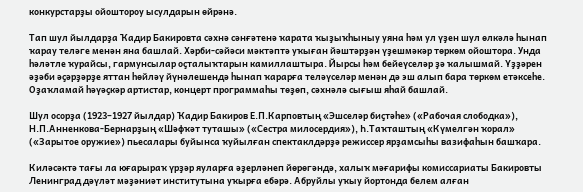конкурстарҙы ойоштороу ысулдарын өйрәнә.

Тап шул йылдарҙа Ҡадир Бакировта сәхнә сәнғәтенә ҡарата ҡыҙыҡһыныу уяна һәм ул үҙен шул өлкәлә һынап ҡарау теләге менән яна башлай. Хәрби-сәйәси мәктәптә уҡыған йәштәрҙән үҙешмәкәр төркөм ойоштора. Унда һәләтле ҡурайсы, гармунсылар оҫталыҡтарын камиллаштыра. Йырсы һәм бейеүселәр ҙә ҡалышмай. Үҙҙәрен әҙәби әҫәрҙәрҙе яттан һөйләү йүнәлешендә һынап ҡарарға теләүселәр менән дә эш алып бара төркөм етәксеһе. Оҙаҡламай һәүәҫкәр артистар, концерт программаһы төҙөп, сәхнәлә сығыш яһай башлай.

Шул осорҙа (1923–1927 йылдар) Ҡадир Бакиров Е.П.Карповтың «Эшселəр биҫтəһе» («Рабочая слободка»), Н.П.Анненкова-Бернарҙың «Шəфҡəт туташы» («Сестра милосердия»), Һ.Таҡташтың «Күмелгəн ҡорал» («Зарытое оружие») пьесалары буйынса ҡуйылған спектаклдəрҙə режиссер ярҙамсыһы вазифаһын башҡара.

Киләсәктә тағы ла юғарыраҡ үрҙәр яуларға әҙерләнеп йөрөгәндә, халыҡ мәғарифы комиссариаты Бакировты Ленинград дәүләт мәҙәниәт институтына уҡырға ебәрә. Абруйлы уҡыу йортонда белем алған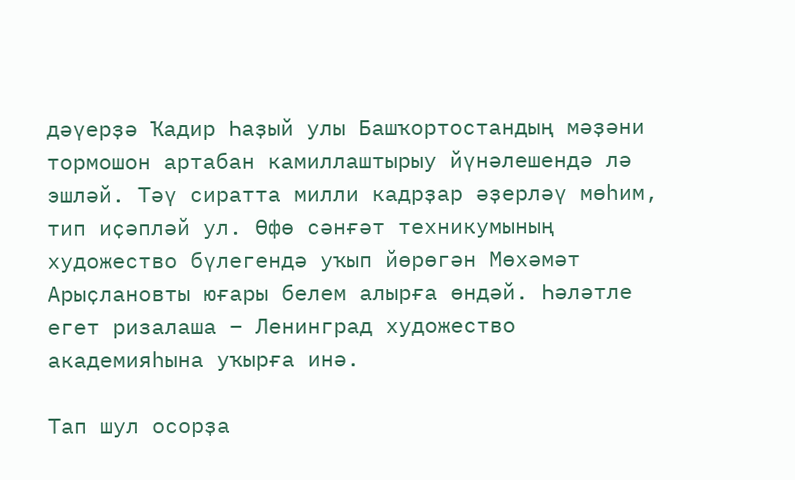дәүерҙә Ҡадир Һаҙый улы Башҡортостандың мәҙәни тормошон артабан камиллаштырыу йүнәлешендә лә эшләй. Тәү сиратта милли кадрҙар әҙерләү мөһим, тип иҫәпләй ул. Өфө сәнғәт техникумының художество бүлегендә уҡып йөрөгән Мөхәмәт Арыҫлановты юғары белем алырға өндәй. Һәләтле егет ризалаша – Ленинград художество академияһына уҡырға инә.

Тап шул осорҙа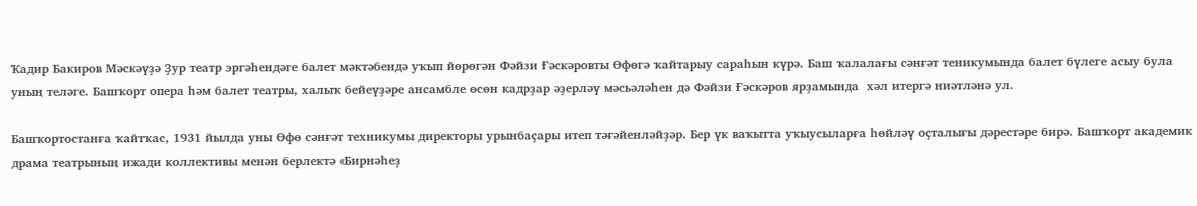Ҡадир Бакиров Мәскәүҙә Ҙур театр эргәһендәге балет мәктәбендә уҡып йөрөгән Фәйзи Ғәскәровты Өфөгә ҡайтарыу сараһын күрә. Баш ҡалалағы сәнғәт теникумында балет бүлеге асыу була уның теләге. Башҡорт опера һәм балет театры, халыҡ бейеүҙәре ансамбле өсөн кадрҙар әҙерләү мәсьәләһен дә Фәйзи Ғәскәров ярҙамында  хәл итергә ниәтләнә ул.

Башҡортостанға ҡайтҡас, 1931 йылда уны Өфө сәнғәт техникумы директоры урынбаҫары итеп тәғәйенләйҙәр. Бер үк ваҡытта уҡыусыларға һөйләү оҫталығы дәрестәре бирә. Башҡорт академик драма театрының ижади коллективы менән берлектә «Бирнәһеҙ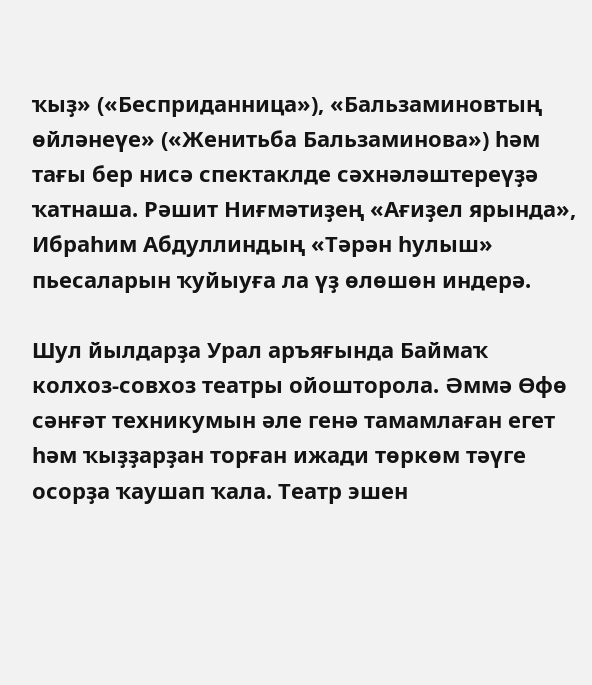ҡыҙ» («Бесприданница»), «Бальзаминовтың өйләнеүе» («Женитьба Бальзаминова») һәм тағы бер нисә спектаклде сәхнәләштереүҙә ҡатнаша. Рәшит Ниғмәтиҙең «Ағиҙел ярында», Ибраһим Абдуллиндың «Тәрән һулыш» пьесаларын ҡуйыуға ла үҙ өлөшөн индерә.

Шул йылдарҙа Урал аръяғында Баймаҡ колхоз-совхоз театры ойошторола. Әммә Өфө сәнғәт техникумын әле генә тамамлаған егет һәм ҡыҙҙарҙан торған ижади төркөм тәүге осорҙа ҡаушап ҡала. Театр эшен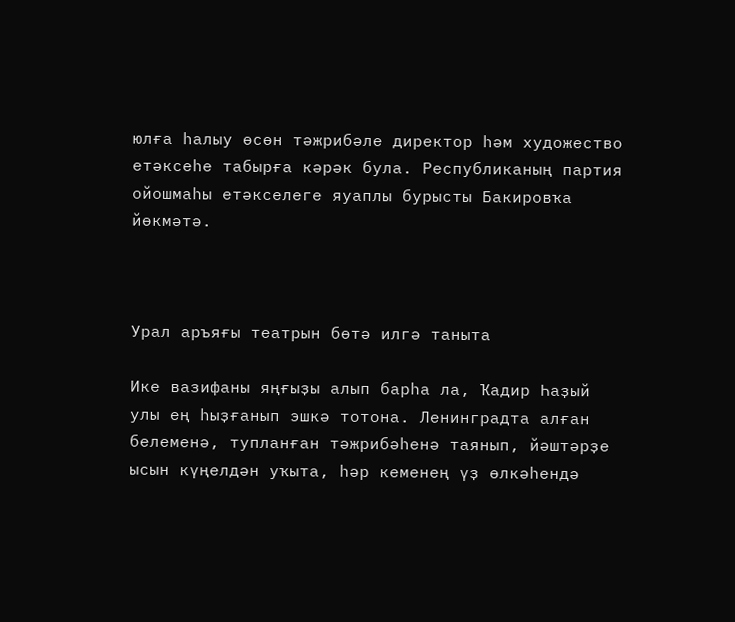юлға һалыу өсөн тәжрибәле директор һәм художество етәксеһе табырға кәрәк була. Республиканың партия ойошмаһы етәкселеге яуаплы бурысты Бакировҡа йөкмәтә.



Урал аръяғы театрын бөтә илгә таныта

Ике вазифаны яңғыҙы алып барһа ла, Ҡадир Һаҙый улы ең һыҙғанып эшкә тотона. Ленинградта алған белеменә, тупланған тәжрибәһенә таянып, йәштәрҙе ысын күңелдән уҡыта, һәр кеменең үҙ өлкәһендә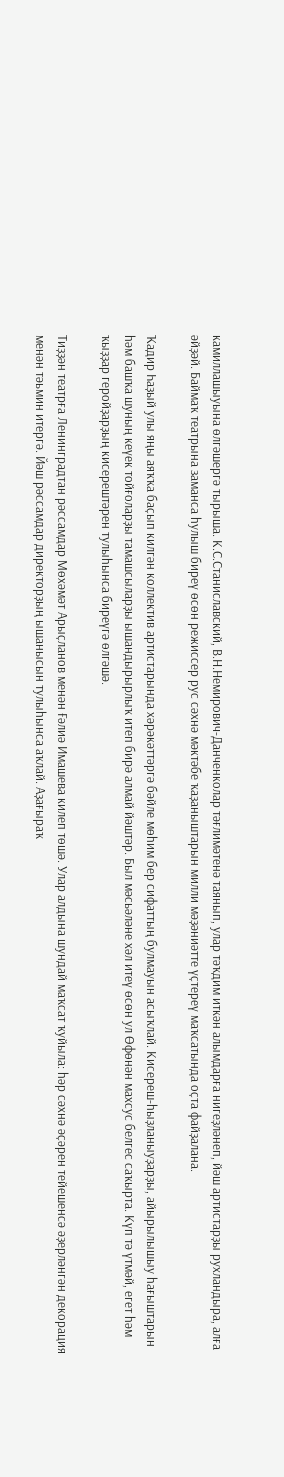камиллашыуына өлгәшергә тырыша. К.С.Станиславский, В.Н.Немирович-Данченколар тәғлимәтенә таянып, улар тәҡдим иткән алымдарға нигеҙләнеп, йәш артистарҙы рухландыра, алға әйҙәй. Баймаҡ театрына заманса һулыш биреү өсөн режиссер рус сәхнә мәктәбе ҡаҙаныштарын милли мәҙәниәтте үҫтереү маҡсатында оҫта файҙалана.

Ҡадир Һаҙый улы яңы аяҡҡа баҫып килгән коллектив артистарында хәрәкәттәргә бәйле мөһим бер сифаттың булмауын асыҡлай. Кисереш-һыҙланыуҙарҙы, айырылышыу һағыштарын һәм башҡа шуның кеүек тойғоларҙы тамашсыларҙы ышандырырлыҡ итеп бирә алмай йәштәр. Был мәсьәләне хәл итеү өсөн ул Өфөнән махсус белгес саҡырта. Күп тә үтмәй, егет һәм ҡыҙҙар геройҙарҙың кисерештәрен тулыһынса биреүгә өлгәшә.

Тиҙҙән театрға Ленинградтан рәссамдар Мөхәмәт Арыҫланов менән Ғәлиә Имашева килеп төшә. Улар алдына шундай маҡсат ҡуйыла: һәр сәхнә әҫәрен тейешенсә әҙерләнгән декорация менән тәьмин итергә. Йәш рәссамдар директорҙың ышанысын тулыһынса аҡлай. Аҙағыраҡ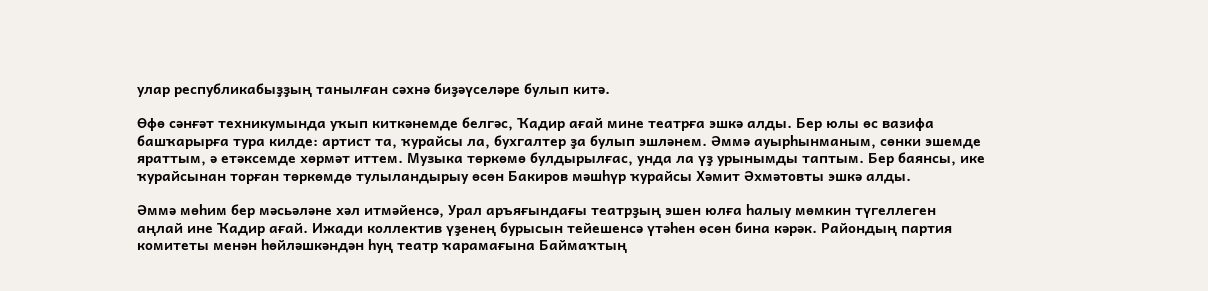улар республикабыҙҙың танылған сәхнә биҙәүселәре булып китә.

Өфө сәнғәт техникумында уҡып киткәнемде белгәс, Ҡадир ағай мине театрға эшкә алды. Бер юлы өс вазифа башҡарырға тура килде: артист та, ҡурайсы ла, бухгалтер ҙа булып эшләнем. Әммә ауырһынманым, сөнки эшемде яраттым, ә етәксемде хөрмәт иттем. Музыка төркөмө булдырылғас, унда ла үҙ урынымды таптым. Бер баянсы, ике ҡурайсынан торған төркөмдө тулыландырыу өсөн Бакиров мәшһүр ҡурайсы Хәмит Әхмәтовты эшкә алды.

Әммә мөһим бер мәсьәләне хәл итмәйенсә, Урал аръяғындағы театрҙың эшен юлға һалыу мөмкин түгеллеген аңлай ине Ҡадир ағай. Ижади коллектив үҙенең бурысын тейешенсә үтәһен өсөн бина кәрәк. Райондың партия комитеты менән һөйләшкәндән һуң театр ҡарамағына Баймаҡтың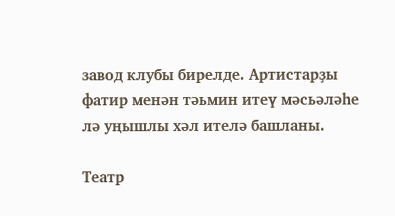завод клубы бирелде. Артистарҙы фатир менән тәьмин итеү мәсьәләһе лә уңышлы хәл ителә башланы.

Театр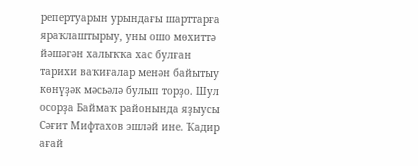репертуарын урындағы шарттарға яраҡлаштырыу, уны ошо мөхиттә йәшәгән халыҡҡа хас булған тарихи ваҡиғалар менән байытыу көнүҙәк мәсьәлә булып торҙо. Шул осорҙа Баймаҡ районында яҙыусы Сәғит Мифтахов эшләй ине. Ҡадир ағай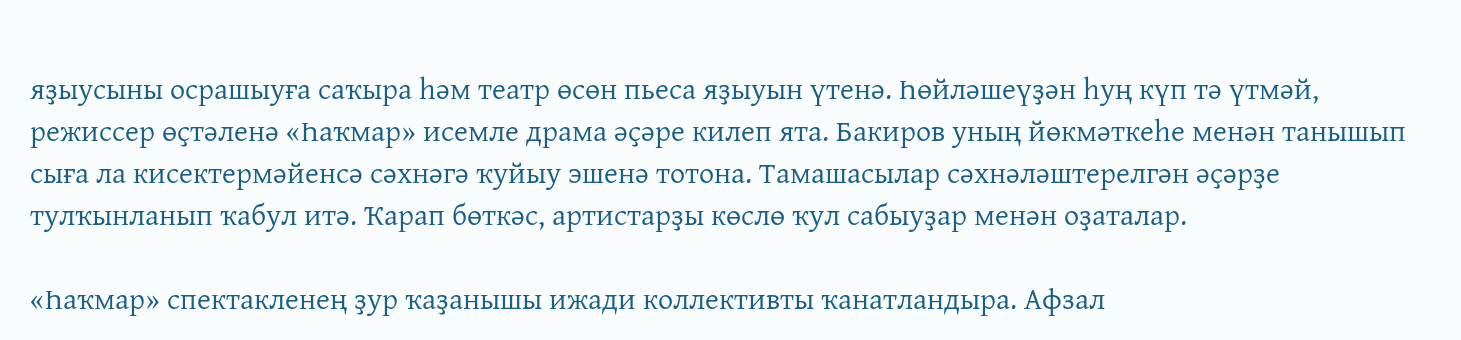яҙыусыны осрашыуға саҡыра һәм театр өсөн пьеса яҙыуын үтенә. Һөйләшеүҙән һуң күп тә үтмәй, режиссер өҫтәленә «Һаҡмар» исемле драма әҫәре килеп ята. Бакиров уның йөкмәткеһе менән танышып сыға ла кисектермәйенсә сәхнәгә ҡуйыу эшенә тотона. Тамашасылар сәхнәләштерелгән әҫәрҙе тулҡынланып ҡабул итә. Ҡарап бөткәс, артистарҙы көслө ҡул сабыуҙар менән оҙаталар.

«Һаҡмар» спектакленең ҙур ҡаҙанышы ижади коллективты ҡанатландыра. Афзал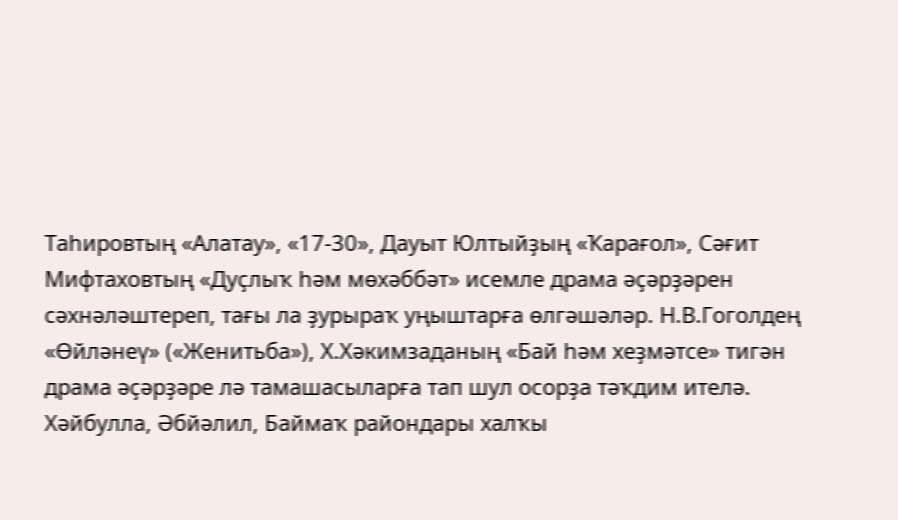Таһировтың «Алатау», «17-30», Дауыт Юлтыйҙың «Ҡарағол», Сәғит Мифтаховтың «Дуҫлыҡ һәм мөхәббәт» исемле драма әҫәрҙәрен сәхнәләштереп, тағы ла ҙурыраҡ уңыштарға өлгәшәләр. Н.В.Гоголдең «Өйләнеү» («Женитьба»), Х.Хәкимзаданың «Бай һәм хеҙмәтсе» тигән драма әҫәрҙәре лә тамашасыларға тап шул осорҙа тәҡдим ителә. Хәйбулла, Әбйәлил, Баймаҡ райондары халҡы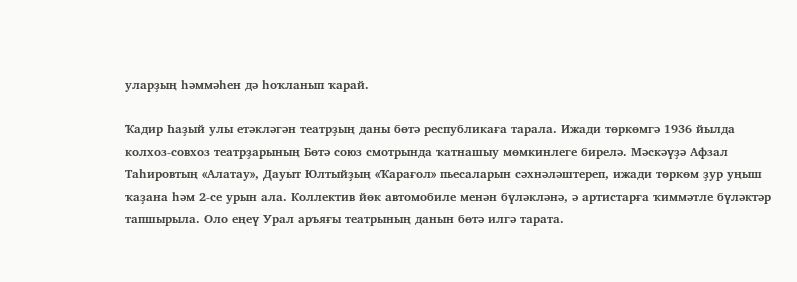уларҙың һәммәһен дә һоҡланып ҡарай.

Ҡадир Һаҙый улы етәкләгән театрҙың даны бөтә республикаға тарала. Ижади төркөмгә 1936 йылда колхоз-совхоз театрҙарының Бөтә союз смотрында ҡатнашыу мөмкинлеге бирелә. Мәскәүҙә Афзал Таһировтың «Алатау», Дауыт Юлтыйҙың «Ҡарағол» пьесаларын сәхнәләштереп, ижади төркөм ҙур уңыш ҡаҙана һәм 2-се урын ала. Коллектив йөк автомобиле менән бүләкләнә, ә артистарға ҡиммәтле бүләктәр тапшырыла. Оло еңеү Урал аръяғы театрының данын бөтә илгә тарата.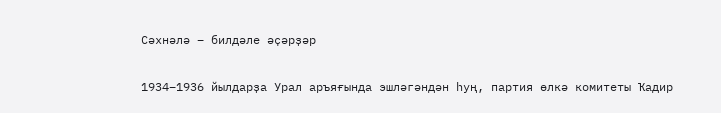Сәхнәлә – билдәле әҫәрҙәр

1934–1936 йылдарҙа Урал аръяғында эшләгәндән һуң, партия өлкә комитеты Ҡадир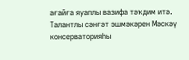ағайға яуаплы вазифа тәҡдим итә. Талантлы сәнғәт эшмәкәрен Мәскәү консерваторияһы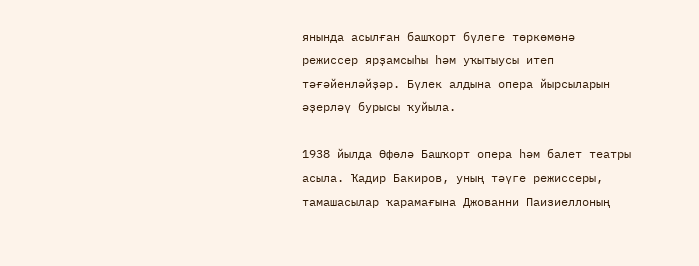янында асылған башҡорт бүлеге төркөмөнә режиссер ярҙамсыһы һәм уҡытыусы итеп тәғәйенләйҙәр. Бүлек алдына опера йырсыларын әҙерләү бурысы ҡуйыла.

1938 йылда Өфөлә Башҡорт опера һәм балет театры асыла. Ҡадир Бакиров, уның тəүге режиссеры, тамашасылар ҡарамағына Джованни Паизиеллоның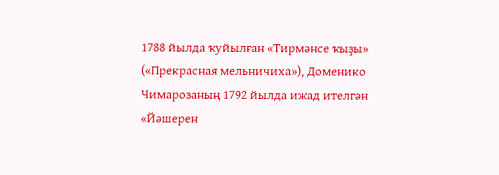1788 йылда ҡуйылған «Тирмəнсе ҡыҙы» («Прекрасная мельничиха»), Доменико Чимарозаның 1792 йылда ижад ителгән «Йəшерен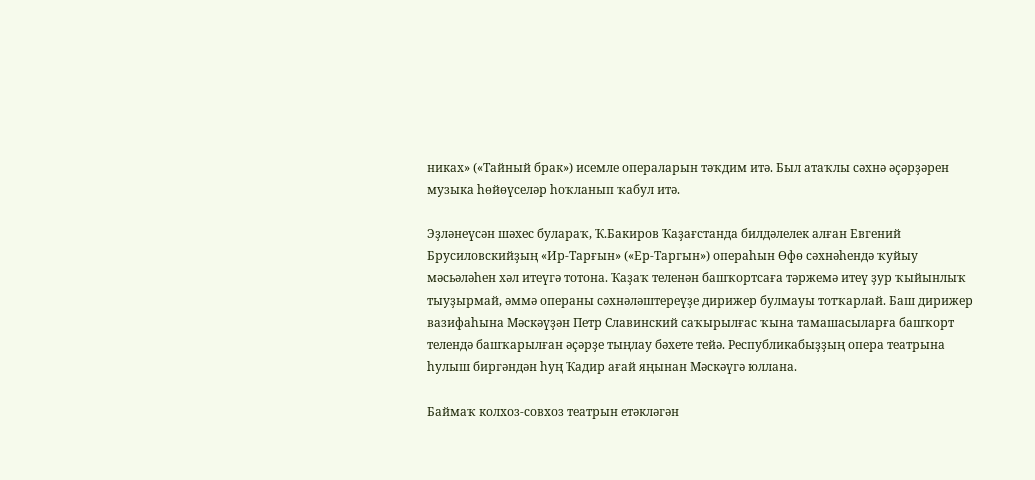никах» («Тайный брак») исемле операларын тәҡдим итә. Был атаҡлы сәхнә әҫәрҙәрен музыка һөйөүселәр һоҡланып ҡабул итә.

Эҙләнеүсән шәхес булараҡ, Ҡ.Бакиров Ҡаҙағстанда билдәлелек алған Евгений Брусиловскийҙың «Ир-Тарғын» («Ер-Таргын») операһын Өфө сәхнәһендә ҡуйыу мәсьәләһен хәл итеүгә тотона. Ҡаҙаҡ теленән башҡортсаға тәржемә итеү ҙур ҡыйынлыҡ тыуҙырмай, әммә операны сәхнәләштереүҙе дирижер булмауы тотҡарлай. Баш дирижер вазифаһына Мәскәүҙән Петр Славинский саҡырылғас ҡына тамашасыларға башҡорт телендә башҡарылған әҫәрҙе тыңлау бәхете тейә. Республикабыҙҙың опера театрына һулыш биргәндән һуң Ҡадир ағай яңынан Мәскәүгә юллана.

Баймаҡ колхоз-совхоз театрын етәкләгән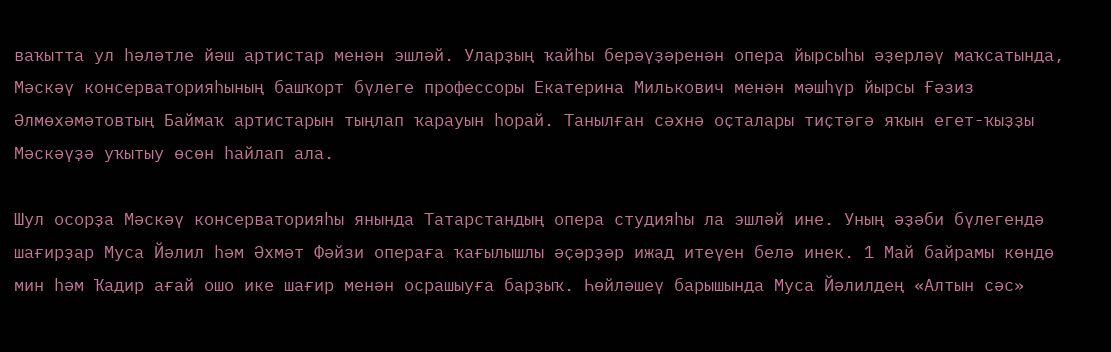ваҡытта ул һәләтле йәш артистар менән эшләй. Уларҙың ҡайһы берәүҙәренән опера йырсыһы әҙерләү маҡсатында, Мәскәү консерваторияһының башҡорт бүлеге профессоры Екатерина Милькович менән мәшһүр йырсы Ғәзиз Әлмөхәмәтовтың Баймаҡ артистарын тыңлап ҡарауын һорай. Танылған сәхнә оҫталары тиҫтәгә яҡын егет-ҡыҙҙы Мәскәүҙә уҡытыу өсөн һайлап ала.

Шул осорҙа Мәскәү консерваторияһы янында Татарстандың опера студияһы ла эшләй ине. Уның әҙәби бүлегендә шағирҙар Муса Йәлил һәм Әхмәт Фәйзи операға ҡағылышлы әҫәрҙәр ижад итеүен белә инек. 1 Май байрамы көндө мин һәм Ҡадир ағай ошо ике шағир менән осрашыуға барҙыҡ. Һөйләшеү барышында Муса Йәлилдең «Алтын сәс»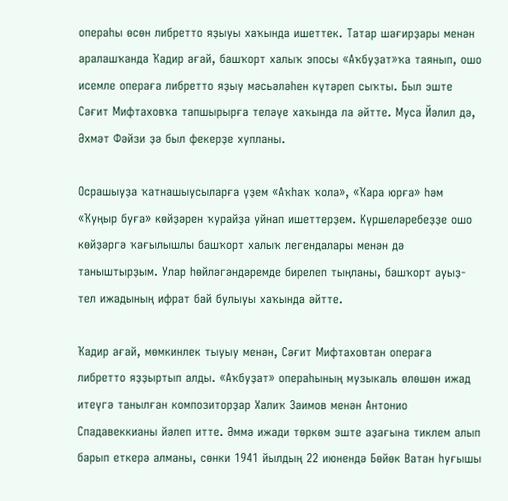операһы өсөн либретто яҙыуы хаҡында ишеттек. Татар шағирҙары менән аралашҡанда Ҡадир ағай, башҡорт халыҡ эпосы «Аҡбуҙат»ҡа таянып, ошо исемле операға либретто яҙыу мәсьәләһен күтәреп сыҡты. Был эште Сәғит Мифтаховҡа тапшырырға теләүе хаҡында ла әйтте. Муса Йәлил дә, Әхмәт Фәйзи ҙә был фекерҙе хупланы.

Осрашыуҙа ҡатнашыусыларға үҙем «Аҡһаҡ ҡола», «Ҡара юрға» һәм «Ҡуңыр буға» көйҙәрен ҡурайҙа уйнап ишеттерҙем. Күршеләребеҙҙе ошо көйҙәргә ҡағылышлы башҡорт халыҡ легендалары менән дә таныштырҙым. Улар һөйләгәндәремде бирелеп тыңланы, башҡорт ауыҙ-тел ижадының ифрат бай булыуы хаҡында әйтте.

Ҡадир ағай, мөмкинлек тыуыу менән, Сәғит Мифтаховтан операға либретто яҙҙыртып алды. «Аҡбуҙат» операһының музыкаль өлөшөн ижад итеүгә танылған композиторҙар Халиҡ Заимов менән Антонио Спадавеккианы йәлеп итте. Әммә ижади төркөм эште аҙағына тиклем алып барып еткерә алманы, сөнки 1941 йылдың 22 июнендә Бөйөк Ватан һуғышы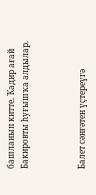башланып китте. Ҡадир ағай Бакировты һуғышҡа алдылар.



Балет сәнғәтен үҫтереүгә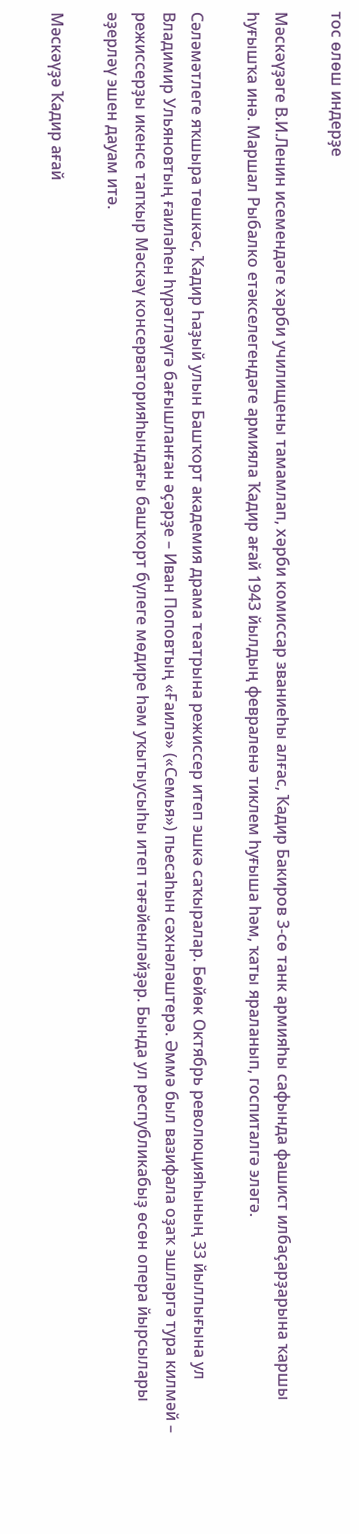тос өлөш индерҙе

Мәскәүҙәге В.И.Ленин исемендәге хәрби училищены тамамлап, хәрби комиссар званиеһы алғас, Ҡадир Бакиров 3-сө танк армияһы сафында фашист илбаҫарҙарына ҡаршы һуғышҡа инә. Маршал Рыбалко етәкселегендәге армияла Ҡадир ағай 1943 йылдың февраленә тиклем һуғыша һәм, ҡаты яраланып, госпиталгә эләгә.

Сәләмәтлеге яҡшыра төшкәс, Ҡадир Һаҙый улын Башҡорт академия драма театрына режиссер итеп эшкә саҡыралар. Бөйөк Октябрь революцияһының 33 йыллығына ул Владимир Ульяновтың ғаиләһен һүрәтләүгә бағышланған әҫәрҙе – Иван Поповтың «Ғаилә» («Семья») пьесаһын сәхнәләштерә. Әммә был вазифала оҙаҡ эшләргә тура килмәй – режиссерҙы икенсе тапҡыр Мәскәү консерваторияһындағы башҡорт бүлеге мөдире һәм уҡытыусыһы итеп тәғәйенләйҙәр. Бында ул республикабыҙ өсөн опера йырсылары әҙерләү эшен дауам итә.

Мәскәүҙә Ҡадир ағай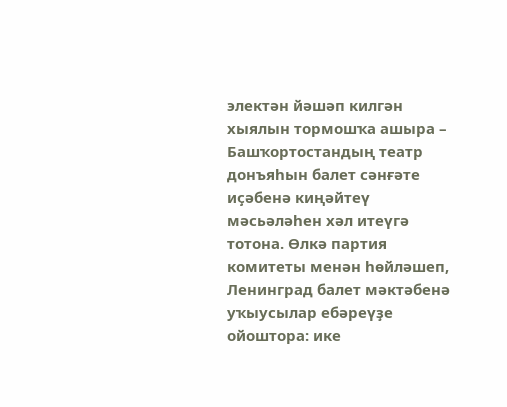электән йәшәп килгән хыялын тормошҡа ашыра – Башҡортостандың театр донъяһын балет сәнғәте иҫәбенә киңәйтеү мәсьәләһен хәл итеүгә тотона. Өлкә партия комитеты менән һөйләшеп, Ленинград балет мәктәбенә уҡыусылар ебәреүҙе ойоштора: ике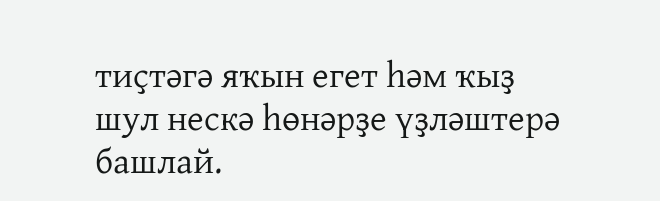тиҫтәгә яҡын егет һәм ҡыҙ шул нескә һөнәрҙе үҙләштерә башлай.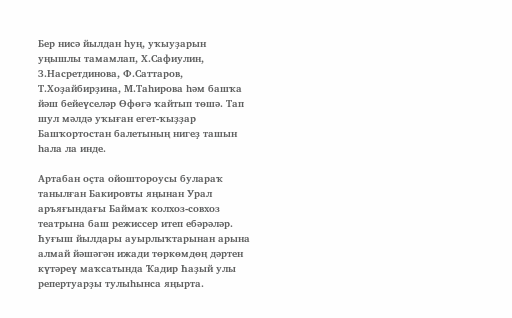Бер нисә йылдан һуң, уҡыуҙарын уңышлы тамамлап, Х.Сафиулин, З.Насретдинова, Ф.Саттаров, Т.Хоҙайбирҙина, М.Таһирова һәм башҡа йәш бейеүселәр Өфөгә ҡайтып төшә. Тап шул мәлдә уҡыған егет-ҡыҙҙар Башҡортостан балетының нигеҙ ташын һала ла инде.

Артабан оҫта ойоштороусы булараҡ танылған Бакировты яңынан Урал аръяғындағы Баймаҡ колхоз-совхоз театрына баш режиссер итеп ебәрәләр. Һуғыш йылдары ауырлыҡтарынан арына алмай йәшәгән ижади төркөмдөң дәртен күтәреү маҡсатында Ҡадир Һаҙый улы репертуарҙы тулыһынса яңырта.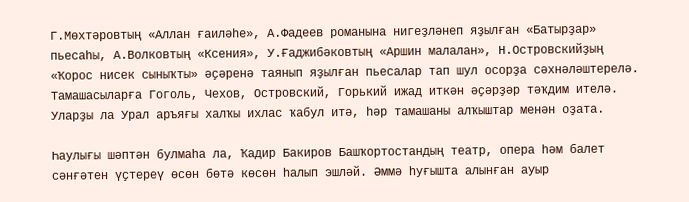Г.Мөхтәровтың «Аллан ғаиләһе», А.Фадеев романына нигеҙләнеп яҙылған «Батырҙар» пьесаһы, А.Волковтың «Ксения», У.Ғаджибәковтың «Аршин малалан», Н.Островскийҙың «Ҡорос нисек сыныҡты» әҫәренә таянып яҙылған пьесалар тап шул осорҙа сәхнәләштерелә. Тамашасыларға Гоголь, Чехов, Островский, Горький ижад иткән әҫәрҙәр тәҡдим ителә. Уларҙы ла Урал аръяғы халҡы ихлас ҡабул итә, һәр тамашаны алҡыштар менән оҙата.

Һаулығы шәптән булмаһа ла, Ҡадир Бакиров Башҡортостандың театр, опера һәм балет сәнғәтен үҫтереү өсөн бөтә көсөн һалып эшләй. Әммә һуғышта алынған ауыр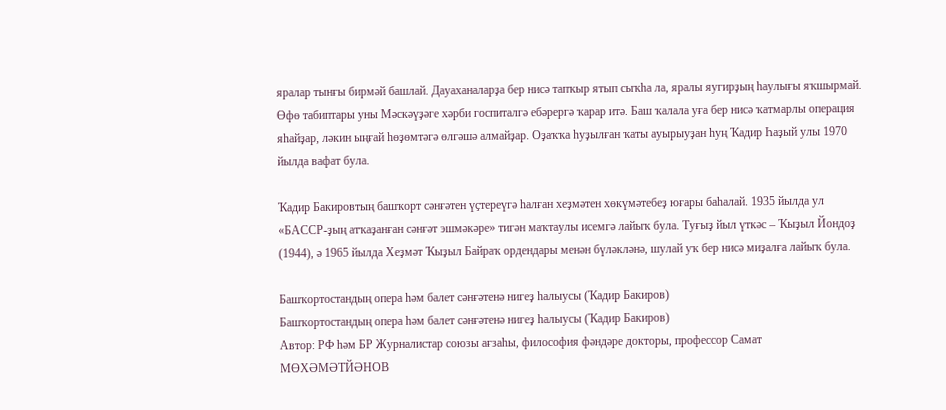яралар тынғы бирмәй башлай. Дауаханаларҙа бер нисә тапҡыр ятып сыҡһа ла, яралы яугирҙың һаулығы яҡшырмай. Өфө табиптары уны Мәскәүҙәге хәрби госпиталгә ебәрергә ҡарар итә. Баш ҡалала уға бер нисә ҡатмарлы операция яһайҙар, ләкин ыңғай һөҙөмтәгә өлгәшә алмайҙар. Оҙаҡҡа һуҙылған ҡаты ауырыуҙан һуң Ҡадир Һаҙый улы 1970 йылда вафат була.

Ҡадир Бакировтың башҡорт сәнғәтен үҫтереүгә һалған хеҙмәтен хөкүмәтебеҙ юғары баһалай. 1935 йылда ул «БАССР-ҙың атҡаҙанған сəнғəт эшмəкəре» тигән маҡтаулы исемгә лайыҡ була. Туғыҙ йыл үткәс – Ҡыҙыл Йондоҙ (1944), ә 1965 йылда Хеҙмəт Ҡыҙыл Байраҡ ордендары менән бүлəклəнә, шулай уҡ бер нисә миҙалға лайыҡ була.

Башҡортостандың опера һәм балет сәнғәтенә нигеҙ һалыусы (Ҡадир Бакиров)
Башҡортостандың опера һәм балет сәнғәтенә нигеҙ һалыусы (Ҡадир Бакиров)
Автор: РФ һәм БР Журналистар союзы ағзаһы, философия фәндәре докторы, профессор Самат МӨХӘМӘТЙӘНОВ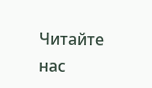Читайте нас